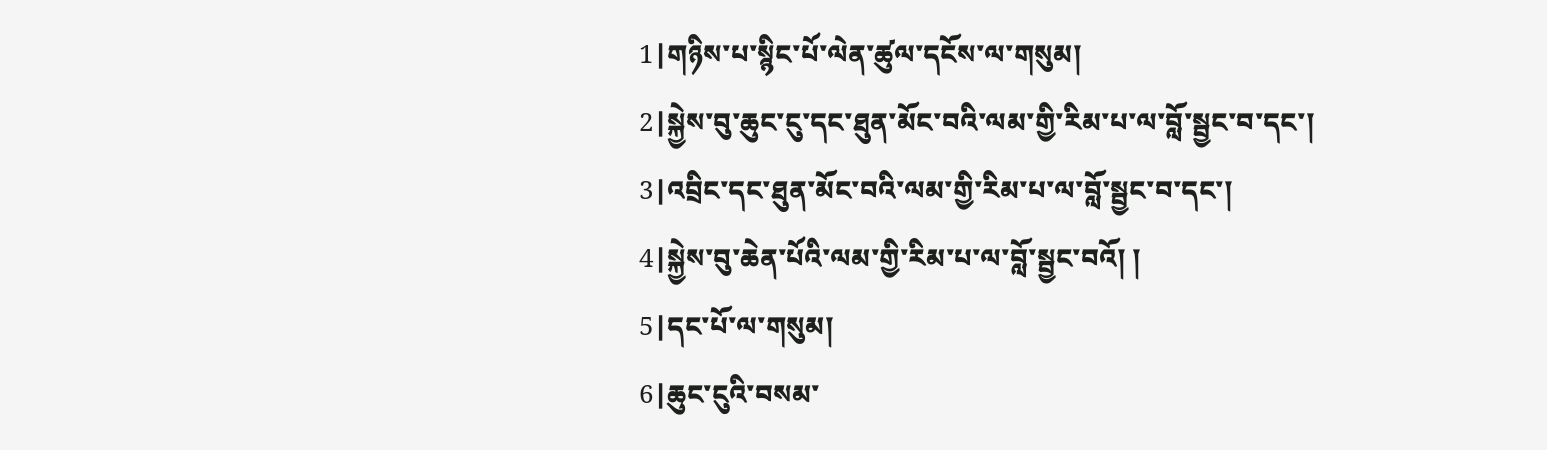1|གཉིས་པ་སྙིང་པོ་ལེན་ཚུལ་དངོས་ལ་གསུམ།
2|སྐྱེས་བུ་ཆུང་ངུ་དང་ཐུན་མོང་བའི་ལམ་གྱི་རིམ་པ་ལ་བློ་སྦྱང་བ་དང་།
3|འབྲིང་དང་ཐུན་མོང་བའི་ལམ་གྱི་རིམ་པ་ལ་བློ་སྦྱང་བ་དང་།
4|སྐྱེས་བུ་ཆེན་པོའི་ལམ་གྱི་རིམ་པ་ལ་བློ་སྦྱང་བའོ། །
5|དང་པོ་ལ་གསུམ།
6|ཆུང་ངུའི་བསམ་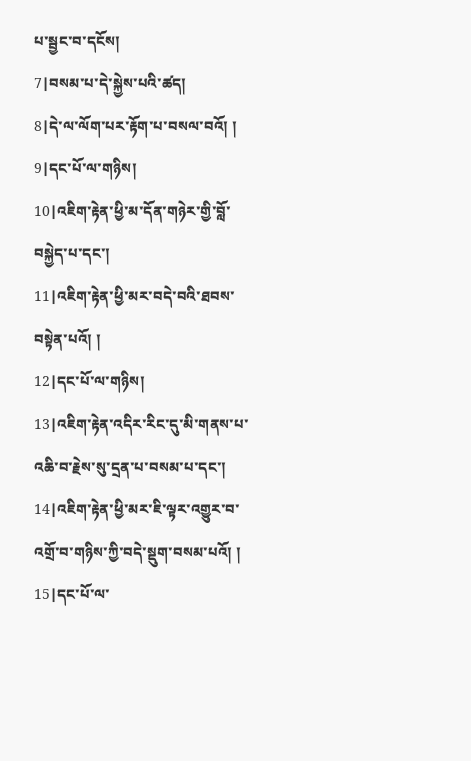པ་སྦྱང་བ་དངོས།
7|བསམ་པ་དེ་སྐྱེས་པའི་ཚད།
8|དེ་ལ་ལོག་པར་རྟོག་པ་བསལ་བའོ། །
9|དང་པོ་ལ་གཉིས།
10|འཇིག་རྟེན་ཕྱི་མ་དོན་གཉེར་གྱི་བློ་བསྐྱེད་པ་དང་།
11|འཇིག་རྟེན་ཕྱི་མར་བདེ་བའི་ཐབས་བསྟེན་པའོ། །
12|དང་པོ་ལ་གཉིས།
13|འཇིག་རྟེན་འདིར་རིང་དུ་མི་གནས་པ་འཆི་བ་རྗེས་སུ་དྲན་པ་བསམ་པ་དང་།
14|འཇིག་རྟེན་ཕྱི་མར་ཇི་ལྟར་འགྱུར་བ་འགྲོ་བ་གཉིས་ཀྱི་བདེ་སྡུག་བསམ་པའོ། །
15|དང་པོ་ལ་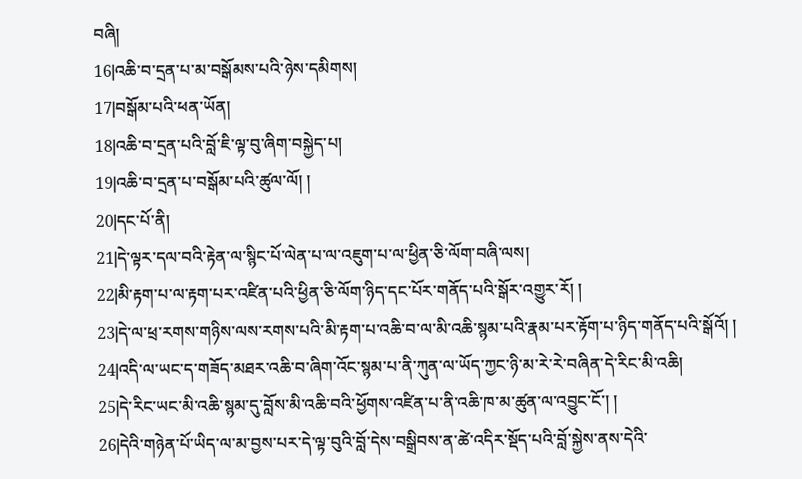བཞི།
16|འཆི་བ་དྲན་པ་མ་བསྒོམས་པའི་ཉེས་དམིགས།
17|བསྒོམ་པའི་ཕན་ཡོན།
18|འཆི་བ་དྲན་པའི་བློ་ཇི་ལྟ་བུ་ཞིག་བསྐྱེད་པ།
19|འཆི་བ་དྲན་པ་བསྒོམ་པའི་ཚུལ་ལོ། །
20|དང་པོ་ནི།
21|དེ་ལྟར་དལ་བའི་རྟེན་ལ་སྙིང་པོ་ལེན་པ་ལ་འཇུག་པ་ལ་ཕྱིན་ཅི་ལོག་བཞི་ལས།
22|མི་རྟག་པ་ལ་རྟག་པར་འཛིན་པའི་ཕྱིན་ཅི་ལོག་ཉིད་དང་པོར་གནོད་པའི་སྒོར་འགྱུར་རོ། །
23|དེ་ལ་ཕྲ་རགས་གཉིས་ལས་རགས་པའི་མི་རྟག་པ་འཆི་བ་ལ་མི་འཆི་སྙམ་པའི་རྣམ་པར་རྟོག་པ་ཉིད་གནོད་པའི་སྒོའོ། །
24|འདི་ལ་ཡང་ད་གཟོད་མཐར་འཆི་བ་ཞིག་འོང་སྙམ་པ་ནི་ཀུན་ལ་ཡོད་ཀྱང་ཉི་མ་རེ་རེ་བཞིན་དེ་རིང་མི་འཆི།
25|དེ་རིང་ཡང་མི་འཆི་སྙམ་དུ་བློས་མི་འཆི་བའི་ཕྱོགས་འཛིན་པ་ནི་འཆི་ཁ་མ་ཚུན་ལ་འབྱུང་ངོ་། །
26|དེའི་གཉེན་པོ་ཡིད་ལ་མ་བྱས་པར་དེ་ལྟ་བུའི་བློ་དེས་བསྒྲིབས་ན་ཚེ་འདིར་སྡོད་པའི་བློ་སྐྱེས་ནས་དེའི་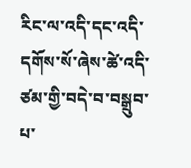རིང་ལ་འདི་དང་འདི་དགོས་སོ་ཞེས་ཚེ་འདི་ཙམ་གྱི་བདེ་བ་བསྒྲུབ་པ་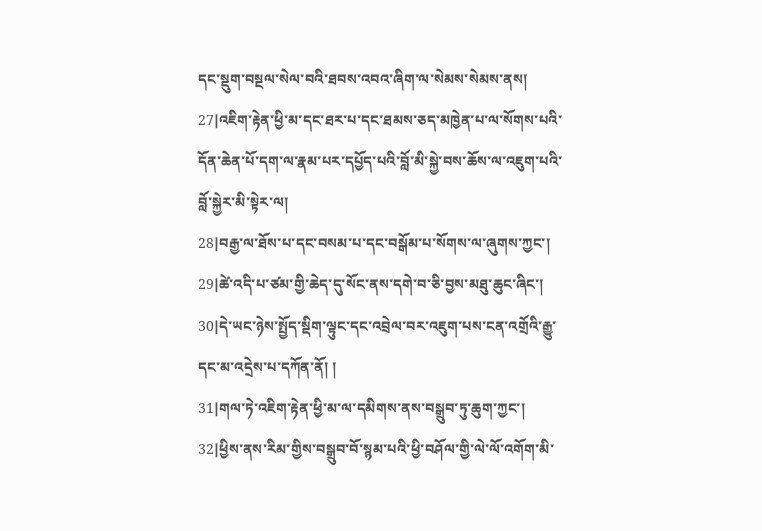དང་སྡུག་བསྔལ་སེལ་བའི་ཐབས་འབའ་ཞིག་ལ་སེམས་སེམས་ནས།
27|འཇིག་རྟེན་ཕྱི་མ་དང་ཐར་པ་དང་ཐམས་ཅད་མཁྱེན་པ་ལ་སོགས་པའི་དོན་ཆེན་པོ་དག་ལ་རྣམ་པར་དཔྱོད་པའི་བློ་མི་སྐྱེ་བས་ཆོས་ལ་འཇུག་པའི་བློ་སྐྱེར་མི་སྟེར་ལ།
28|བརྒྱ་ལ་ཐོས་པ་དང་བསམ་པ་དང་བསྒོམ་པ་སོགས་ལ་ཞུགས་ཀྱང་།
29|ཚེ་འདི་པ་ཙམ་གྱི་ཆེད་དུ་སོང་ནས་དགེ་བ་ཅི་བྱས་མཐུ་ཆུང་ཞིང་།
30|དེ་ཡང་ཉེས་སྤྱོད་སྡིག་ལྟུང་དང་འབྲེལ་བར་འཇུག་པས་ངན་འགྲོའི་རྒྱུ་དང་མ་འདྲེས་པ་དཀོན་ནོ། །
31|གལ་ཏེ་འཇིག་རྟེན་ཕྱི་མ་ལ་དམིགས་ནས་བསྒྲུབ་ཏུ་ཆུག་ཀྱང་།
32|ཕྱིས་ནས་རིམ་གྱིས་བསྒྲུབ་བོ་སྙམ་པའི་ཕྱི་བཤོལ་གྱི་ལེ་ལོ་འགོག་མི་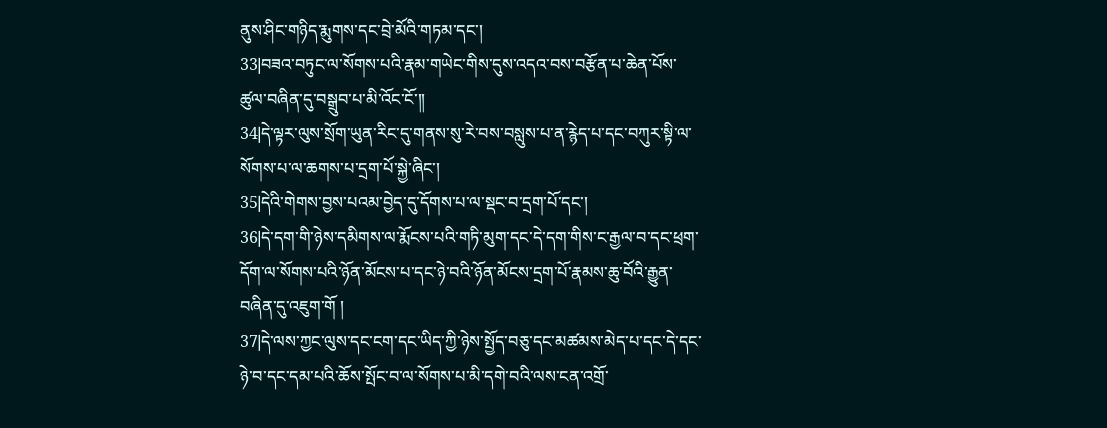ནུས་ཤིང་གཉིད་རྨུགས་དང་བྲེ་མོའི་གཏམ་དང་།
33|བཟའ་བཏུང་ལ་སོགས་པའི་རྣམ་གཡེང་གིས་དུས་འདའ་བས་བརྩོན་པ་ཆེན་པོས་ཚུལ་བཞིན་དུ་བསྒྲུབ་པ་མི་འོང་ངོ་།།
34|དེ་ལྟར་ལུས་སྲོག་ཡུན་རིང་དུ་གནས་སུ་རེ་བས་བསླུས་པ་ན་རྙེད་པ་དང་བཀུར་སྟི་ལ་སོགས་པ་ལ་ཆགས་པ་དྲག་པོ་སྐྱེ་ཞིང་།
35|དེའི་གེགས་བྱས་པའམ་བྱེད་དུ་དོགས་པ་ལ་སྡང་བ་དྲག་པོ་དང་།
36|དེ་དག་གི་ཉེས་དམིགས་ལ་རྨོངས་པའི་གཏི་མུག་དང་དེ་དག་གིས་ང་རྒྱལ་བ་དང་ཕྲག་དོག་ལ་སོགས་པའི་ཉོན་མོངས་པ་དང་ཉེ་བའི་ཉོན་མོངས་དྲག་པོ་རྣམས་ཆུ་བོའི་རྒྱུན་བཞིན་དུ་འཇུག་གོ །
37|དེ་ལས་ཀྱང་ལུས་དང་ངག་དང་ཡིད་ཀྱི་ཉེས་སྤྱོད་བཅུ་དང་མཚམས་མེད་པ་དང་དེ་དང་ཉེ་བ་དང་དམ་པའི་ཆོས་སྤོང་བ་ལ་སོགས་པ་མི་དགེ་བའི་ལས་ངན་འགྲོ་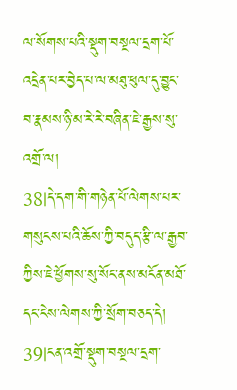ལ་སོགས་པའི་སྡུག་བསྔལ་དྲག་པོ་འདྲེན་པར་བྱེད་པ་ལ་མཐུ་ཕུལ་དུ་བྱུང་བ་རྣམས་ཉི་མ་རེ་རེ་བཞིན་ཇེ་རྒྱས་སུ་འགྲོ་ལ།
38|དེ་དག་གི་གཉེན་པོ་ལེགས་པར་གསུངས་པའི་ཆོས་ཀྱི་བདུད་རྩི་ལ་རྒྱབ་ཀྱིས་ཇེ་ཕྱོགས་སུ་སོང་ནས་མངོན་མཐོ་དང་ངེས་ལེགས་ཀྱི་སྲོག་བཅད་དེ།
39|ངན་འགྲོ་སྡུག་བསྔལ་དྲག་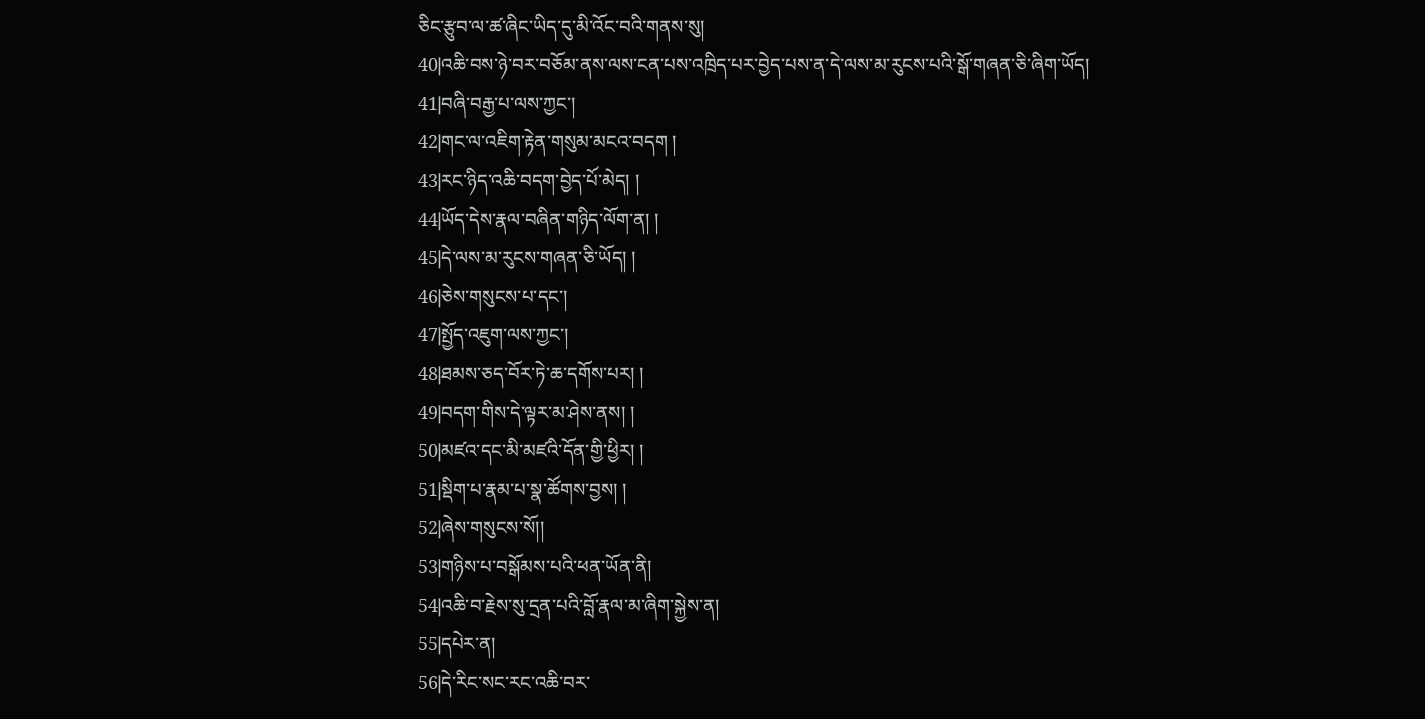ཅིང་རྩུབ་ལ་ཚ་ཞིང་ཡིད་དུ་མི་འོང་བའི་གནས་སུ།
40|འཆི་བས་ཉེ་བར་བཅོམ་ནས་ལས་ངན་པས་འཁྲིད་པར་བྱེད་པས་ན་དེ་ལས་མ་རུངས་པའི་སྒོ་གཞན་ཅི་ཞིག་ཡོད།
41|བཞི་བརྒྱ་པ་ལས་ཀྱང་།
42|གང་ལ་འཇིག་རྟེན་གསུམ་མངའ་བདག །
43|རང་ཉིད་འཆི་བདག་བྱེད་པོ་མེད། །
44|ཡོད་དེས་རྣལ་བཞིན་གཉིད་ལོག་ན། །
45|དེ་ལས་མ་རུངས་གཞན་ཅི་ཡོད། །
46|ཅེས་གསུངས་པ་དང་།
47|སྤྱོད་འཇུག་ལས་ཀྱང་།
48|ཐམས་ཅད་བོར་ཏེ་ཆ་དགོས་པར། །
49|བདག་གིས་དེ་ལྟར་མ་ཤེས་ནས། །
50|མཛའ་དང་མི་མཛའི་དོན་གྱི་ཕྱིར། །
51|སྡིག་པ་རྣམ་པ་སྣ་ཚོགས་བྱས། །
52|ཞེས་གསུངས་སོ།།
53|གཉིས་པ་བསྒོམས་པའི་ཕན་ཡོན་ནི།
54|འཆི་བ་རྗེས་སུ་དྲན་པའི་བློ་རྣལ་མ་ཞིག་སྐྱེས་ན།
55|དཔེར་ན།
56|དེ་རིང་སང་རང་འཆི་བར་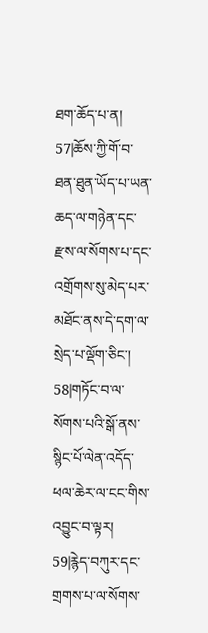ཐག་ཆོད་པ་ན།
57|ཆོས་ཀྱི་གོ་བ་ཐན་ཐུན་ཡོད་པ་ཡན་ཆད་ལ་གཉེན་དང་རྫས་ལ་སོགས་པ་དང་འགྲོགས་སུ་མེད་པར་མཐོང་ནས་དེ་དག་ལ་སྲེད་པ་ལྡོག་ཅིང་།
58|གཏོང་བ་ལ་སོགས་པའི་སྒོ་ནས་སྙིང་པོ་ལེན་འདོད་ཕལ་ཆེར་ལ་ངང་གིས་འབྱུང་བ་ལྟར།
59|རྙེད་བཀུར་དང་གྲགས་པ་ལ་སོགས་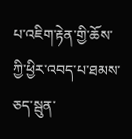པ་འཇིག་རྟེན་གྱི་ཆོས་ཀྱི་ཕྱིར་འབད་པ་ཐམས་ཅད་སྦུན་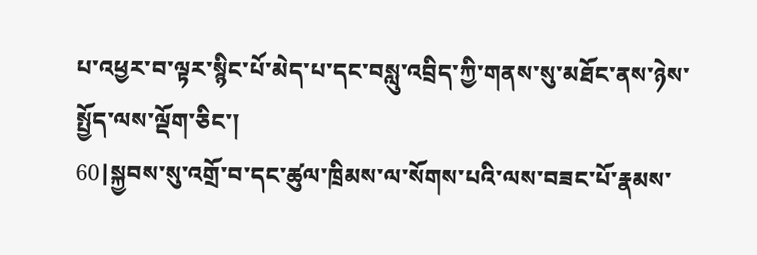པ་འཕྱར་བ་ལྟར་སྙིང་པོ་མེད་པ་དང་བསླུ་འབྲིད་ཀྱི་གནས་སུ་མཐོང་ནས་ཉེས་སྤྱོད་ལས་ལྡོག་ཅིང་།
60|སྐྱབས་སུ་འགྲོ་བ་དང་ཚུལ་ཁྲིམས་ལ་སོགས་པའི་ལས་བཟང་པོ་རྣམས་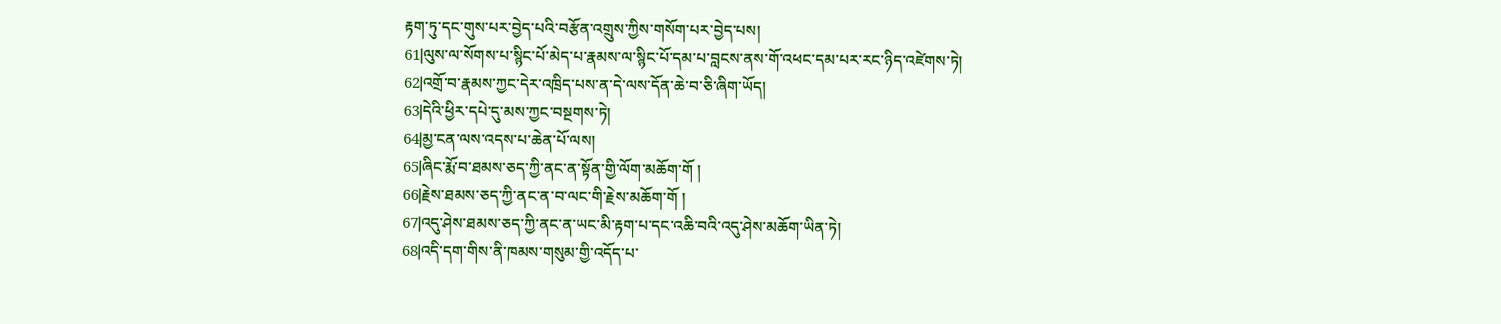རྟག་ཏུ་དང་གུས་པར་བྱེད་པའི་བརྩོན་འགྲུས་ཀྱིས་གསོག་པར་བྱེད་པས།
61|ལུས་ལ་སོགས་པ་སྙིང་པོ་མེད་པ་རྣམས་ལ་སྙིང་པོ་དམ་པ་བླངས་ནས་གོ་འཕང་དམ་པར་རང་ཉིད་འཛེགས་ཏེ།
62|འགྲོ་བ་རྣམས་ཀྱང་དེར་འཁྲིད་པས་ན་དེ་ལས་དོན་ཆེ་བ་ཅི་ཞིག་ཡོད།
63|དེའི་ཕྱིར་དཔེ་དུ་མས་ཀྱང་བསྔགས་ཏེ།
64|མྱ་ངན་ལས་འདས་པ་ཆེན་པོ་ལས།
65|ཞིང་རྨོ་བ་ཐམས་ཅད་ཀྱི་ནང་ན་སྟོན་གྱི་ལོག་མཆོག་གོ །
66|རྗེས་ཐམས་ཅད་ཀྱི་ནང་ན་བ་ལང་གི་རྗེས་མཆོག་གོ །
67|འདུ་ཤེས་ཐམས་ཅད་ཀྱི་ནང་ན་ཡང་མི་རྟག་པ་དང་འཆི་བའི་འདུ་ཤེས་མཆོག་ཡིན་ཏེ།
68|འདི་དག་གིས་ནི་ཁམས་གསུམ་གྱི་འདོད་པ་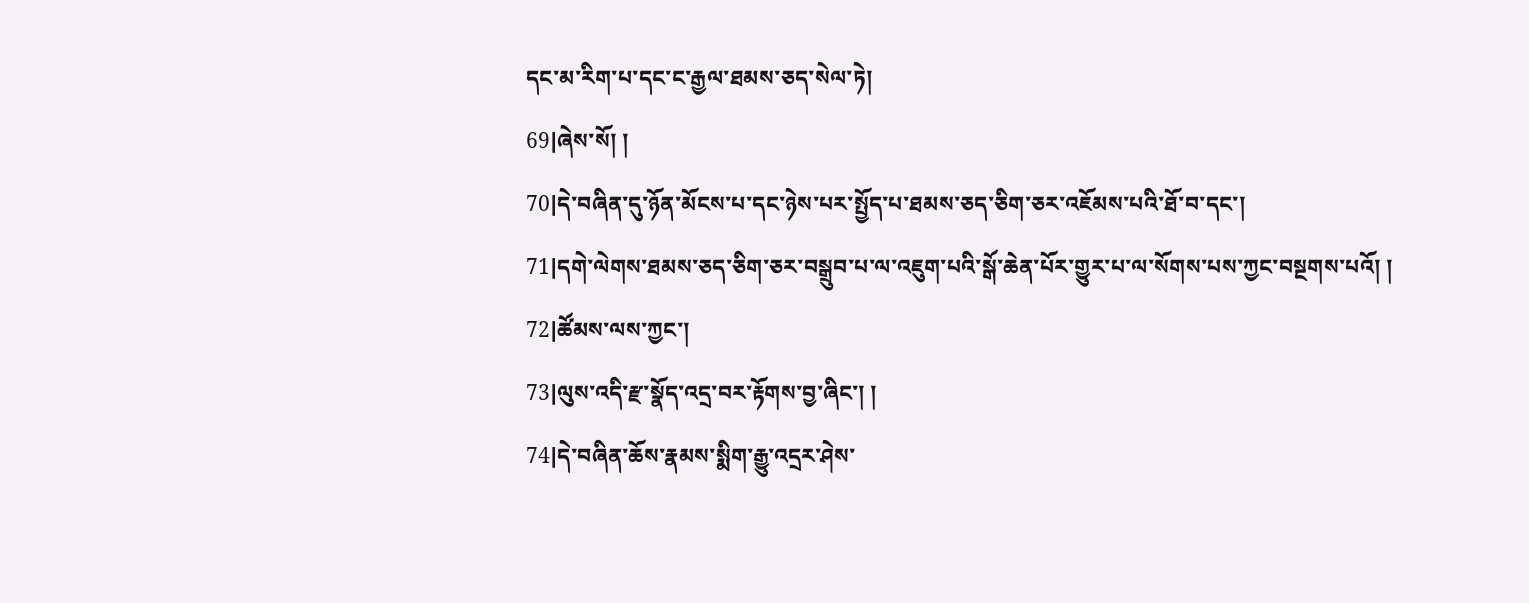དང་མ་རིག་པ་དང་ང་རྒྱལ་ཐམས་ཅད་སེལ་ཏེ།
69|ཞེས་སོ། །
70|དེ་བཞིན་དུ་ཉོན་མོངས་པ་དང་ཉེས་པར་སྤྱོད་པ་ཐམས་ཅད་ཅིག་ཅར་འཇོམས་པའི་ཐོ་བ་དང་།
71|དགེ་ལེགས་ཐམས་ཅད་ཅིག་ཅར་བསྒྲུབ་པ་ལ་འཇུག་པའི་སྒོ་ཆེན་པོར་གྱུར་པ་ལ་སོགས་པས་ཀྱང་བསྔགས་པའོ། །
72|ཚོམས་ལས་ཀྱང་།
73|ལུས་འདི་རྫ་སྣོད་འདྲ་བར་རྟོགས་བྱ་ཞིང་། །
74|དེ་བཞིན་ཆོས་རྣམས་སྨིག་རྒྱུ་འདྲར་ཤེས་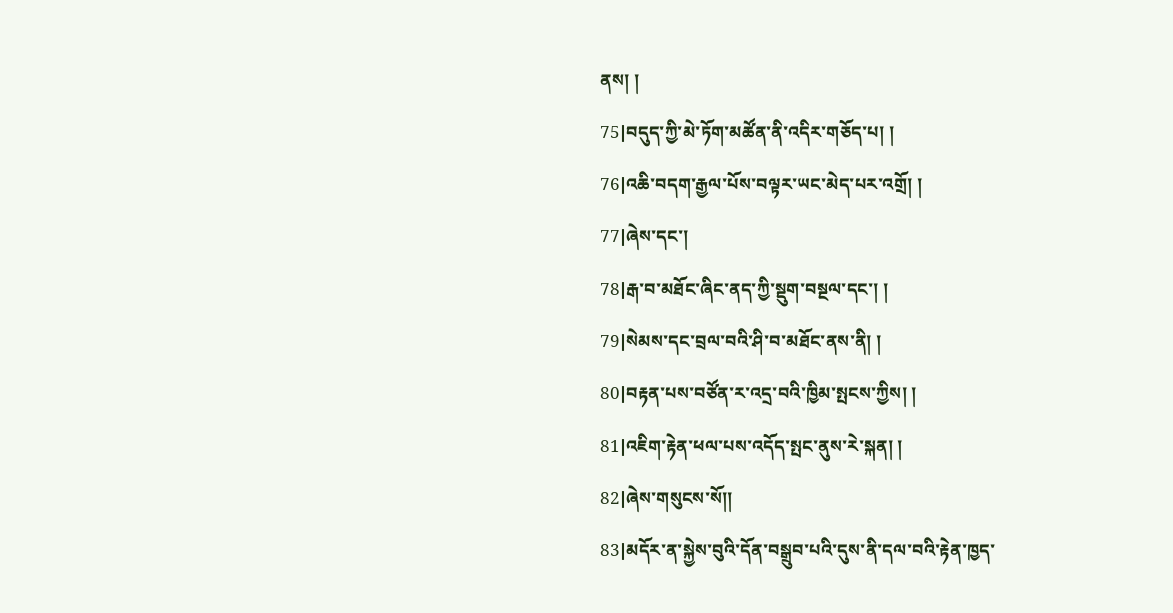ནས། །
75|བདུད་ཀྱི་མེ་ཏོག་མཚོན་ནི་འདིར་གཅོད་པ། །
76|འཆི་བདག་རྒྱལ་པོས་བལྟར་ཡང་མེད་པར་འགྲོ། །
77|ཞེས་དང་།
78|རྒ་བ་མཐོང་ཞིང་ནད་ཀྱི་སྡུག་བསྔལ་དང་། །
79|སེམས་དང་བྲལ་བའི་ཤི་བ་མཐོང་ནས་ནི། །
80|བརྟན་པས་བཙོན་ར་འདྲ་བའི་ཁྱིམ་སྤངས་ཀྱིས། །
81|འཇིག་རྟེན་ཕལ་པས་འདོད་སྤང་ནུས་རེ་སྐན། །
82|ཞེས་གསུངས་སོ།།
83|མདོར་ན་སྐྱེས་བུའི་དོན་བསྒྲུབ་པའི་དུས་ནི་དལ་བའི་རྟེན་ཁྱད་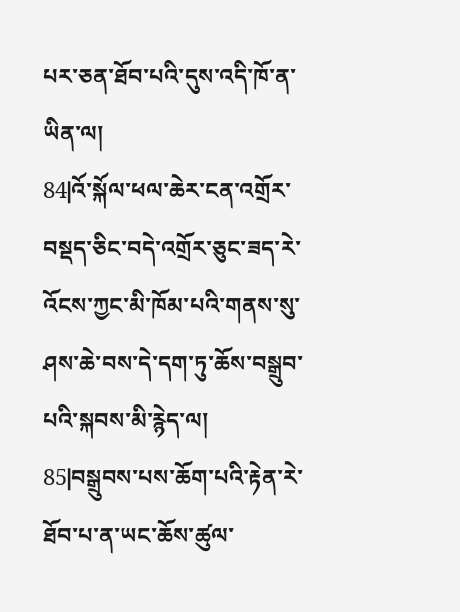པར་ཅན་ཐོབ་པའི་དུས་འདི་ཁོ་ན་ཡིན་ལ།
84|འོ་སྐོལ་ཕལ་ཆེར་ངན་འགྲོར་བསྡད་ཅིང་བདེ་འགྲོར་ཅུང་ཟད་རེ་འོངས་ཀྱང་མི་ཁོམ་པའི་གནས་སུ་ཤས་ཆེ་བས་དེ་དག་ཏུ་ཆོས་བསྒྲུབ་པའི་སྐབས་མི་རྙེད་ལ།
85|བསྒྲུབས་པས་ཆོག་པའི་རྟེན་རེ་ཐོབ་པ་ན་ཡང་ཆོས་ཚུལ་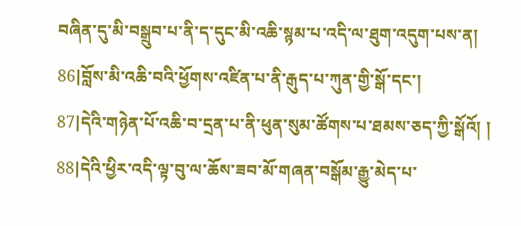བཞིན་དུ་མི་བསྒྲུབ་པ་ནི་ད་དུང་མི་འཆི་སྙམ་པ་འདི་ལ་ཐུག་འདུག་པས་ན།
86|བློས་མི་འཆི་བའི་ཕྱོགས་འཛིན་པ་ནི་རྒུད་པ་ཀུན་གྱི་སྒོ་དང་།
87|དེའི་གཉེན་པོ་འཆི་བ་དྲན་པ་ནི་ཕུན་སུམ་ཚོགས་པ་ཐམས་ཅད་ཀྱི་སྒོའོ། །
88|དེའི་ཕྱིར་འདི་ལྟ་བུ་ལ་ཆོས་ཟབ་མོ་གཞན་བསྒོམ་རྒྱུ་མེད་པ་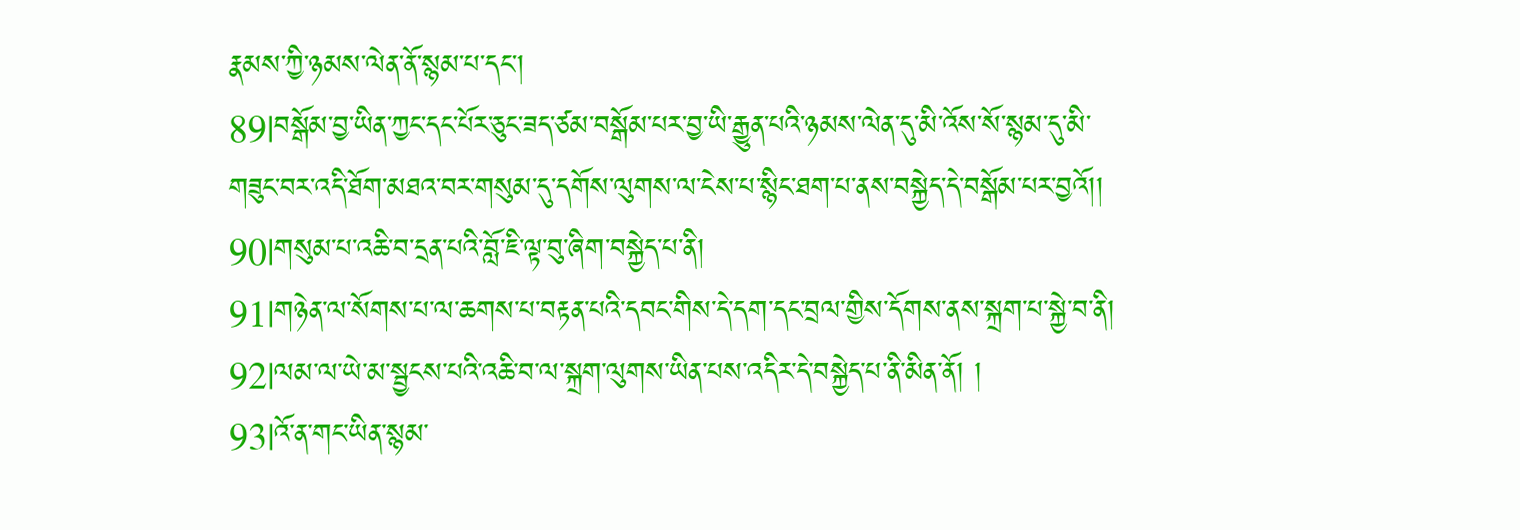རྣམས་ཀྱི་ཉམས་ལེན་ནོ་སྙམ་པ་དང་།
89|བསྒོམ་བྱ་ཡིན་ཀྱང་དང་པོར་ཅུང་ཟད་ཙམ་བསྒོམ་པར་བྱ་ཡི་རྒྱུན་པའི་ཉམས་ལེན་དུ་མི་འོས་སོ་སྙམ་དུ་མི་གཟུང་བར་འདི་ཐོག་མཐའ་བར་གསུམ་དུ་དགོས་ལུགས་ལ་ངེས་པ་སྙིང་ཐག་པ་ནས་བསྐྱེད་དེ་བསྒོམ་པར་བྱའོ།།
90|གསུམ་པ་འཆི་བ་དྲན་པའི་བློ་ཇི་ལྟ་བུ་ཞིག་བསྐྱེད་པ་ནི།
91|གཉེན་ལ་སོགས་པ་ལ་ཆགས་པ་བརྟན་པའི་དབང་གིས་དེ་དག་དང་བྲལ་གྱིས་དོགས་ནས་སྐྲག་པ་སྐྱེ་བ་ནི།
92|ལམ་ལ་ཡེ་མ་སྦྱངས་པའི་འཆི་བ་ལ་སྐྲག་ལུགས་ཡིན་པས་འདིར་དེ་བསྐྱེད་པ་ནི་མིན་ནོ། །
93|འོ་ན་གང་ཡིན་སྙམ་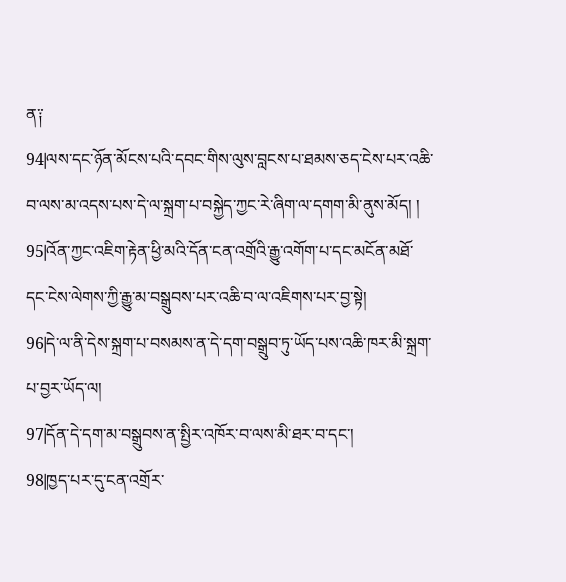ན༑
94|ལས་དང་ཉོན་མོངས་པའི་དབང་གིས་ལུས་བླངས་པ་ཐམས་ཅད་ངེས་པར་འཆི་བ་ལས་མ་འདས་པས་དེ་ལ་སྐྲག་པ་བསྐྱེད་ཀྱང་རེ་ཞིག་ལ་དགག་མི་ནུས་མོད། །
95|འོན་ཀྱང་འཇིག་རྟེན་ཕྱི་མའི་དོན་ངན་འགྲོའི་རྒྱུ་འགོག་པ་དང་མངོན་མཐོ་དང་ངེས་ལེགས་ཀྱི་རྒྱུ་མ་བསྒྲུབས་པར་འཆི་བ་ལ་འཇིགས་པར་བྱ་སྟེ།
96|དེ་ལ་ནི་དེས་སྐྲག་པ་བསམས་ན་དེ་དག་བསྒྲུབ་ཏུ་ཡོད་པས་འཆི་ཁར་མི་སྐྲག་པ་བྱར་ཡོད་ལ།
97|དོན་དེ་དག་མ་བསྒྲུབས་ན་སྤྱིར་འཁོར་བ་ལས་མི་ཐར་བ་དང་།
98|ཁྱད་པར་དུ་ངན་འགྲོར་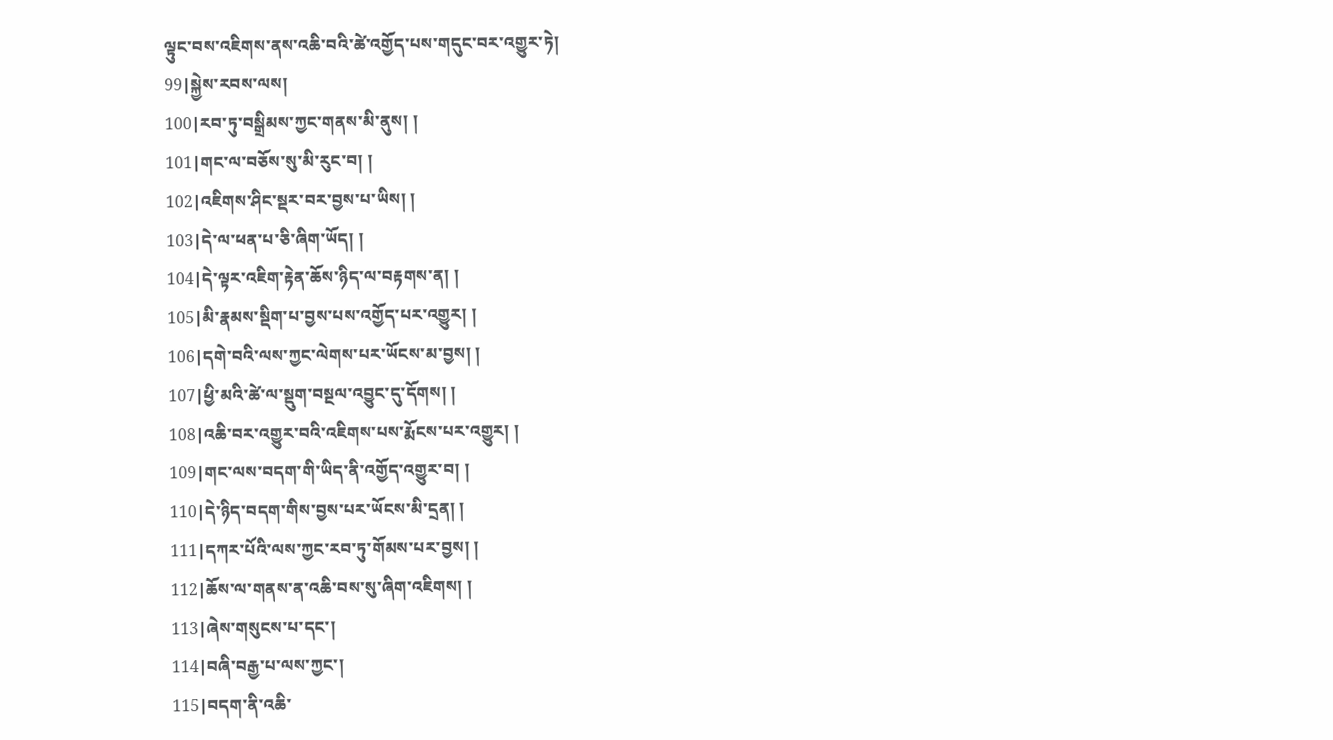ལྟུང་བས་འཇིགས་ནས་འཆི་བའི་ཚེ་འགྱོད་པས་གདུང་བར་འགྱུར་ཏེ།
99|སྐྱེས་རབས་ལས།
100|རབ་ཏུ་བསྒྲིམས་ཀྱང་གནས་མི་ནུས། །
101|གང་ལ་བཅོས་སུ་མི་རུང་བ། །
102|འཇིགས་ཤིང་སྡར་བར་བྱས་པ་ཡིས། །
103|དེ་ལ་ཕན་པ་ཅི་ཞིག་ཡོད། །
104|དེ་ལྟར་འཇིག་རྟེན་ཆོས་ཉིད་ལ་བརྟགས་ན། །
105|མི་རྣམས་སྡིག་པ་བྱས་པས་འགྱོད་པར་འགྱུར། །
106|དགེ་བའི་ལས་ཀྱང་ལེགས་པར་ཡོངས་མ་བྱས། །
107|ཕྱི་མའི་ཚེ་ལ་སྡུག་བསྔལ་འབྱུང་དུ་དོགས། །
108|འཆི་བར་འགྱུར་བའི་འཇིགས་པས་རྨོངས་པར་འགྱུར། །
109|གང་ལས་བདག་གི་ཡིད་ནི་འགྱོད་འགྱུར་བ། །
110|དེ་ཉིད་བདག་གིས་བྱས་པར་ཡོངས་མི་དྲན། །
111|དཀར་པོའི་ལས་ཀྱང་རབ་ཏུ་གོམས་པར་བྱས། །
112|ཆོས་ལ་གནས་ན་འཆི་བས་སུ་ཞིག་འཇིགས། །
113|ཞེས་གསུངས་པ་དང་།
114|བཞི་བརྒྱ་པ་ལས་ཀྱང་།
115|བདག་ནི་འཆི་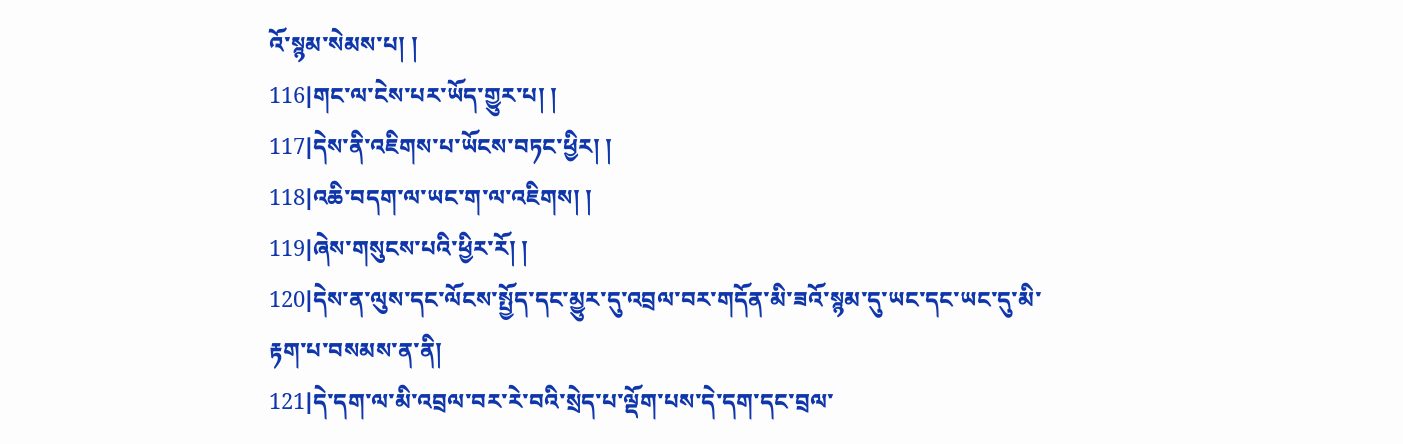འོ་སྙམ་སེམས་པ། །
116|གང་ལ་ངེས་པར་ཡོད་གྱུར་པ། །
117|དེས་ནི་འཇིགས་པ་ཡོངས་བཏང་ཕྱིར། །
118|འཆི་བདག་ལ་ཡང་ག་ལ་འཇིགས། །
119|ཞེས་གསུངས་པའི་ཕྱིར་རོ། །
120|དེས་ན་ལུས་དང་ལོངས་སྤྱོད་དང་མྱུར་དུ་འབྲལ་བར་གདོན་མི་ཟའོ་སྙམ་དུ་ཡང་དང་ཡང་དུ་མི་རྟག་པ་བསམས་ན་ནི།
121|དེ་དག་ལ་མི་འབྲལ་བར་རེ་བའི་སྲེད་པ་ལྡོག་པས་དེ་དག་དང་བྲལ་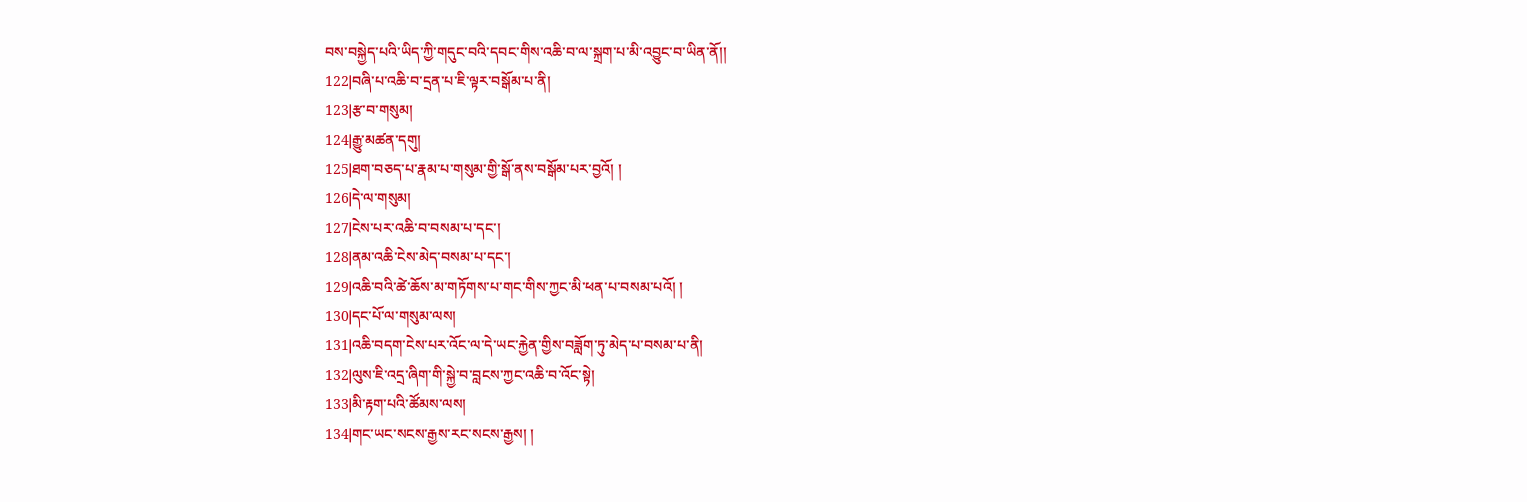བས་བསྐྱེད་པའི་ཡིད་ཀྱི་གདུང་བའི་དབང་གིས་འཆི་བ་ལ་སྐྲག་པ་མི་འབྱུང་བ་ཡིན་ནོ།།
122|བཞི་པ་འཆི་བ་དྲན་པ་ཇི་ལྟར་བསྒོམ་པ་ནི།
123|རྩ་བ་གསུམ།
124|རྒྱུ་མཚན་དགུ།
125|ཐག་བཅད་པ་རྣམ་པ་གསུམ་གྱི་སྒོ་ནས་བསྒོམ་པར་བྱའོ། །
126|དེ་ལ་གསུམ།
127|ངེས་པར་འཆི་བ་བསམ་པ་དང་།
128|ནམ་འཆི་ངེས་མེད་བསམ་པ་དང་།
129|འཆི་བའི་ཚེ་ཆོས་མ་གཏོགས་པ་གང་གིས་ཀྱང་མི་ཕན་པ་བསམ་པའོ། །
130|དང་པོ་ལ་གསུམ་ལས།
131|འཆི་བདག་ངེས་པར་འོང་ལ་དེ་ཡང་རྐྱེན་གྱིས་བཟློག་ཏུ་མེད་པ་བསམ་པ་ནི།
132|ལུས་ཇི་འདྲ་ཞིག་གི་སྐྱེ་བ་བླངས་ཀྱང་འཆི་བ་འོང་སྟེ།
133|མི་རྟག་པའི་ཚོམས་ལས།
134|གང་ཡང་སངས་རྒྱས་རང་སངས་རྒྱས། །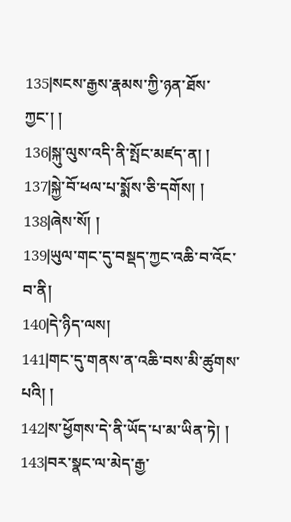135|སངས་རྒྱས་རྣམས་ཀྱི་ཉན་ཐོས་ཀྱང་། །
136|སྐུ་ལུས་འདི་ནི་སྤོང་མཛད་ན། །
137|སྐྱེ་བོ་ཕལ་པ་སྨོས་ཅི་དགོས། །
138|ཞེས་སོ། །
139|ཡུལ་གང་དུ་བསྡད་ཀྱང་འཆི་བ་འོང་བ་ནི།
140|དེ་ཉིད་ལས།
141|གང་དུ་གནས་ན་འཆི་བས་མི་ཚུགས་པའི། །
142|ས་ཕྱོགས་དེ་ནི་ཡོད་པ་མ་ཡིན་ཏེ། །
143|བར་སྣང་ལ་མེད་རྒྱ་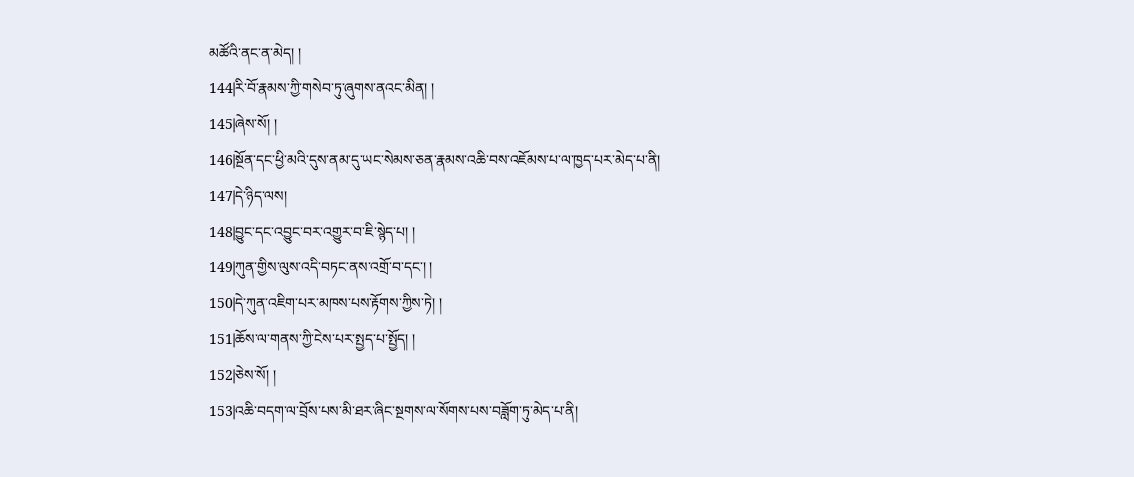མཚོའི་ནང་ན་མེད། །
144|རི་བོ་རྣམས་ཀྱི་གསེབ་ཏུ་ཞུགས་ནའང་མིན། །
145|ཞེས་སོ། །
146|སྔོན་དང་ཕྱི་མའི་དུས་ནམ་དུ་ཡང་སེམས་ཅན་རྣམས་འཆི་བས་འཇོམས་པ་ལ་ཁྱད་པར་མེད་པ་ནི།
147|དེ་ཉིད་ལས།
148|བྱུང་དང་འབྱུང་བར་འགྱུར་བ་ཇི་སྙེད་པ། །
149|ཀུན་གྱིས་ལུས་འདི་བཏང་ནས་འགྲོ་བ་དང་། །
150|དེ་ཀུན་འཇིག་པར་མཁས་པས་རྟོགས་ཀྱིས་ཏེ། །
151|ཆོས་ལ་གནས་ཀྱི་ངེས་པར་སྤྱད་པ་སྤྱོད། །
152|ཅེས་སོ། །
153|འཆི་བདག་ལ་བྲོས་པས་མི་ཐར་ཞིང་སྔགས་ལ་སོགས་པས་བཟློག་ཏུ་མེད་པ་ནི།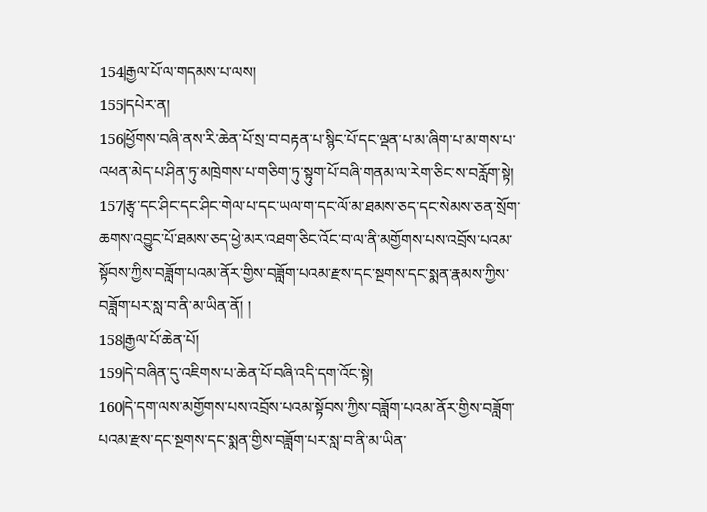154|རྒྱལ་པོ་ལ་གདམས་པ་ལས།
155|དཔེར་ན།
156|ཕྱོགས་བཞི་ནས་རི་ཆེན་པོ་སྲ་བ་བརྟན་པ་སྙིང་པོ་དང་ལྡན་པ་མ་ཞིག་པ་མ་གས་པ་འཕན་མེད་པ་ཤིན་ཏུ་མཁྲེགས་པ་གཅིག་ཏུ་སྟུག་པོ་བཞི་གནམ་ལ་རེག་ཅིང་ས་བརློག་སྟེ།
157|རྩྭ་དང་ཤིང་དང་ཤིང་གེལ་པ་དང་ཡལ་ག་དང་ལོ་མ་ཐམས་ཅད་དང་སེམས་ཅན་སྲོག་ཆགས་འབྱུང་པོ་ཐམས་ཅད་ཕྱེ་མར་འཐག་ཅིང་འོང་བ་ལ་ནི་མགྱོགས་པས་འབྲོས་པའམ་སྟོབས་ཀྱིས་བཟློག་པའམ་ནོར་གྱིས་བཟློག་པའམ་རྫས་དང་སྔགས་དང་སྨན་རྣམས་ཀྱིས་བཟློག་པར་སླ་བ་ནི་མ་ཡིན་ནོ། །
158|རྒྱལ་པོ་ཆེན་པོ།
159|དེ་བཞིན་དུ་འཇིགས་པ་ཆེན་པོ་བཞི་འདི་དག་འོང་སྟེ།
160|དེ་དག་ལས་མགྱོགས་པས་འབྲོས་པའམ་སྟོབས་ཀྱིས་བཟློག་པའམ་ནོར་གྱིས་བཟློག་པའམ་རྫས་དང་སྔགས་དང་སྨན་གྱིས་བཟློག་པར་སླ་བ་ནི་མ་ཡིན་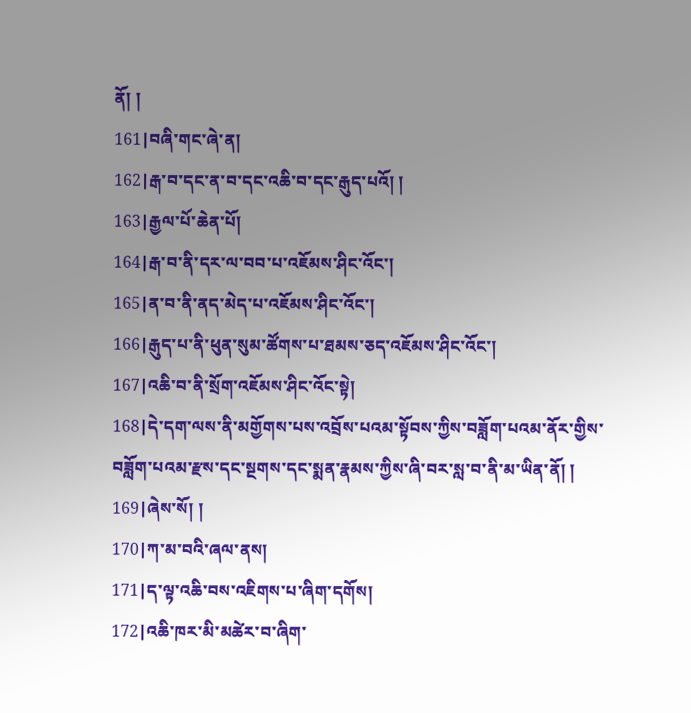ནོ། །
161|བཞི་གང་ཞེ་ན།
162|རྒ་བ་དང་ན་བ་དང་འཆི་བ་དང་རྒུད་པའོ། །
163|རྒྱལ་པོ་ཆེན་པོ།
164|རྒ་བ་ནི་དར་ལ་བབ་པ་འཇོམས་ཤིང་འོང་།
165|ན་བ་ནི་ནད་མེད་པ་འཇོམས་ཤིང་འོང་།
166|རྒུད་པ་ནི་ཕུན་སུམ་ཚོགས་པ་ཐམས་ཅད་འཇོམས་ཤིང་འོང་།
167|འཆི་བ་ནི་སྲོག་འཇོམས་ཤིང་འོང་སྟེ།
168|དེ་དག་ལས་ནི་མགྱོགས་པས་འབྲོས་པའམ་སྟོབས་ཀྱིས་བཟློག་པའམ་ནོར་གྱིས་བཟློག་པའམ་རྫས་དང་སྔགས་དང་སྨན་རྣམས་ཀྱིས་ཞི་བར་སླ་བ་ནི་མ་ཡིན་ནོ། །
169|ཞེས་སོ། །
170|ཀ་མ་བའི་ཞལ་ནས།
171|ད་ལྟ་འཆི་བས་འཇིགས་པ་ཞིག་དགོས།
172|འཆི་ཁར་མི་མཚེར་བ་ཞིག་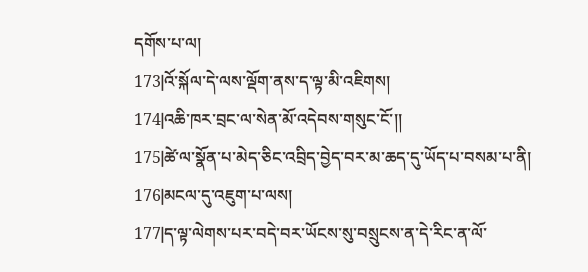དགོས་པ་ལ།
173|འོ་སྐོལ་དེ་ལས་ལྡོག་ནས་ད་ལྟ་མི་འཇིགས།
174|འཆི་ཁར་བྲང་ལ་སེན་མོ་འདེབས་གསུང་ངོ་།།
175|ཚེ་ལ་སྣོན་པ་མེད་ཅིང་འབྲིད་བྱེད་བར་མ་ཆད་དུ་ཡོད་པ་བསམ་པ་ནི།
176|མངལ་དུ་འཇུག་པ་ལས།
177|ད་ལྟ་ལེགས་པར་བདེ་བར་ཡོངས་སུ་བསྲུངས་ན་དེ་རིང་ན་ལོ་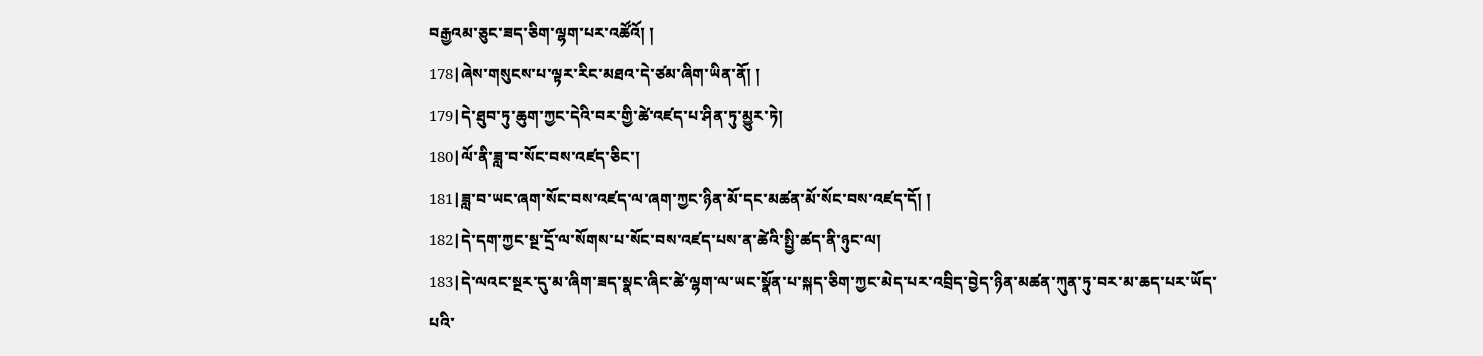བརྒྱའམ་ཅུང་ཟད་ཅིག་ལྷག་པར་འཚོའོ། །
178|ཞེས་གསུངས་པ་ལྟར་རིང་མཐའ་དེ་ཙམ་ཞིག་ཡིན་ནོ། །
179|དེ་ཐུབ་ཏུ་ཆུག་ཀྱང་དེའི་བར་གྱི་ཚེ་འཛད་པ་ཤིན་ཏུ་མྱུར་ཏེ།
180|ལོ་ནི་ཟླ་བ་སོང་བས་འཛད་ཅིང་།
181|ཟླ་བ་ཡང་ཞག་སོང་བས་འཛད་ལ་ཞག་ཀྱང་ཉིན་མོ་དང་མཚན་མོ་སོང་བས་འཛད་དོ། །
182|དེ་དག་ཀྱང་སྔ་དྲོ་ལ་སོགས་པ་སོང་བས་འཛད་པས་ན་ཚེའི་སྤྱི་ཚད་ནི་ཉུང་ལ།
183|དེ་ལའང་སྔར་དུ་མ་ཞིག་ཟད་སྣང་ཞིང་ཚེ་ལྷག་ལ་ཡང་སྣོན་པ་སྐད་ཅིག་ཀྱང་མེད་པར་འབྲིད་བྱེད་ཉིན་མཚན་ཀུན་ཏུ་བར་མ་ཆད་པར་ཡོད་པའི་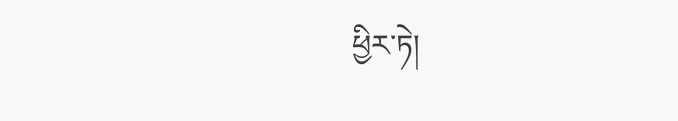ཕྱིར་ཏེ།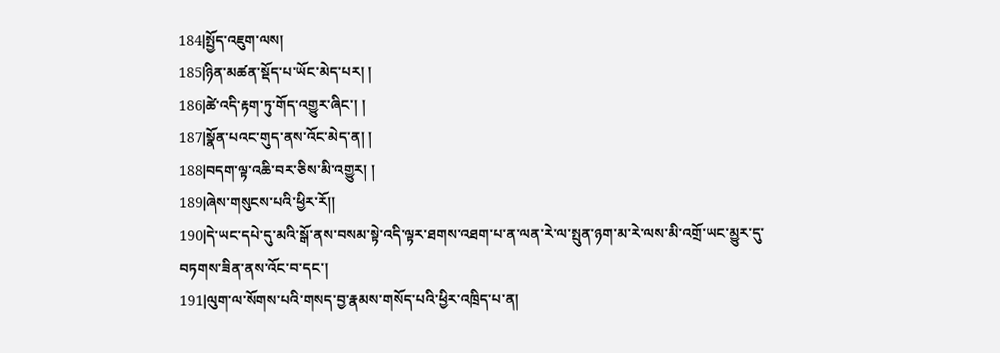184|སྤྱོད་འཇུག་ལས།
185|ཉིན་མཚན་སྡོད་པ་ཡོང་མེད་པར། །
186|ཚེ་འདི་རྟག་ཏུ་གོད་འགྱུར་ཞིང་། །
187|སྣོན་པའང་གུད་ནས་འོང་མེད་ན། །
188|བདག་ལྟ་འཆི་བར་ཅིས་མི་འགྱུར། །
189|ཞེས་གསུངས་པའི་ཕྱིར་རོ།།
190|དེ་ཡང་དཔེ་དུ་མའི་སྒོ་ནས་བསམ་སྟེ་འདི་ལྟར་ཐགས་འཐག་པ་ན་ལན་རེ་ལ་སྤུན་ཉག་མ་རེ་ལས་མི་འགྲོ་ཡང་མྱུར་དུ་བཏགས་ཟིན་ནས་འོང་བ་དང་།
191|ལུག་ལ་སོགས་པའི་གསད་བྱ་རྣམས་གསོད་པའི་ཕྱིར་འཁྲིད་པ་ན།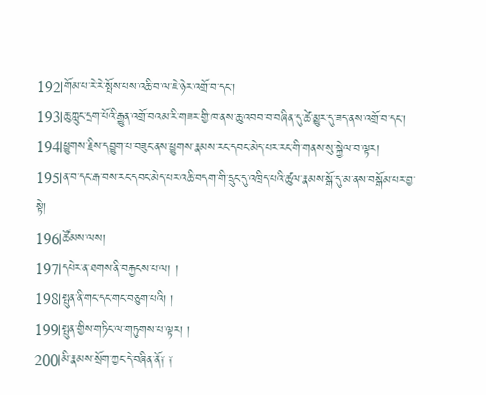192|གོམ་པ་རེ་རེ་སྤོས་པས་འཆི་བ་ལ་ཇེ་ཉེར་འགྲོ་བ་དང་།
193|ཆུ་ཀླུང་དྲག་པོའི་རྒྱུན་འགྲོ་བའམ་རི་གཟར་གྱི་ཁ་ནས་ཆུ་འབབ་བ་བཞིན་དུ་ཚེ་མྱུར་དུ་ཟད་ནས་འགྲོ་བ་དང་།
194|ཕྱུགས་རྗིས་དབྱུག་པ་བཟུང་ནས་ཕྱུགས་རྣམས་རང་དབང་མེད་པར་རང་གི་གནས་སུ་སྐྱེལ་བ་ལྟར།
195|ན་བ་དང་རྒ་བས་རང་དབང་མེད་པར་འཆི་བདག་གི་དྲུང་དུ་འཁྲིད་པའི་ཚུལ་རྣམས་སྒོ་དུ་མ་ནས་བསྒོམ་པར་བྱ་སྟེ།
196|ཚོམས་ལས།
197|དཔེར་ན་ཐགས་ནི་བརྐྱངས་པ་ལ། །
198|སྤུན་ནི་གང་དང་གང་བཅུག་པའི། །
199|སྤུན་གྱིས་གཏིང་ལ་གཏུགས་པ་ལྟར། །
200|མི་རྣམས་སྲོག་ཀྱང་དེ་བཞིན་ནོ༑ ༑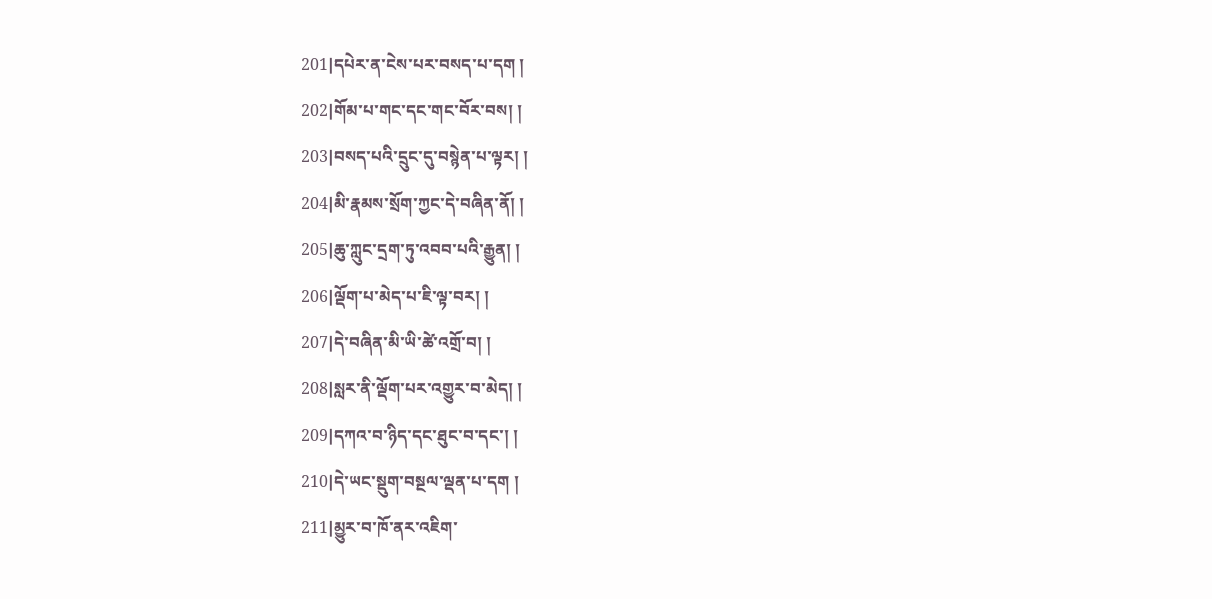201|དཔེར་ན་ངེས་པར་བསད་པ་དག །
202|གོམ་པ་གང་དང་གང་བོར་བས། །
203|བསད་པའི་དྲུང་དུ་བསྙེན་པ་ལྟར། །
204|མི་རྣམས་སྲོག་ཀྱང་དེ་བཞིན་ནོ། །
205|ཆུ་ཀླུང་དྲག་ཏུ་འབབ་པའི་རྒྱུན། །
206|ལྡོག་པ་མེད་པ་ཇི་ལྟ་བར། །
207|དེ་བཞིན་མི་ཡི་ཚེ་འགྲོ་བ། །
208|སླར་ནི་ལྡོག་པར་འགྱུར་བ་མེད། །
209|དཀའ་བ་ཉིད་དང་ཐུང་བ་དང་། །
210|དེ་ཡང་སྡུག་བསྔལ་ལྡན་པ་དག །
211|མྱུར་བ་ཁོ་ནར་འཇིག་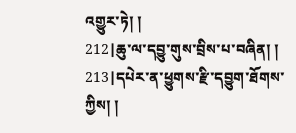འགྱུར་ཏེ། །
212|ཆུ་ལ་དབྱུ་གུས་བྲིས་པ་བཞིན། །
213|དཔེར་ན་ཕྱུགས་རྫི་དབྱུག་ཐོགས་ཀྱིས། །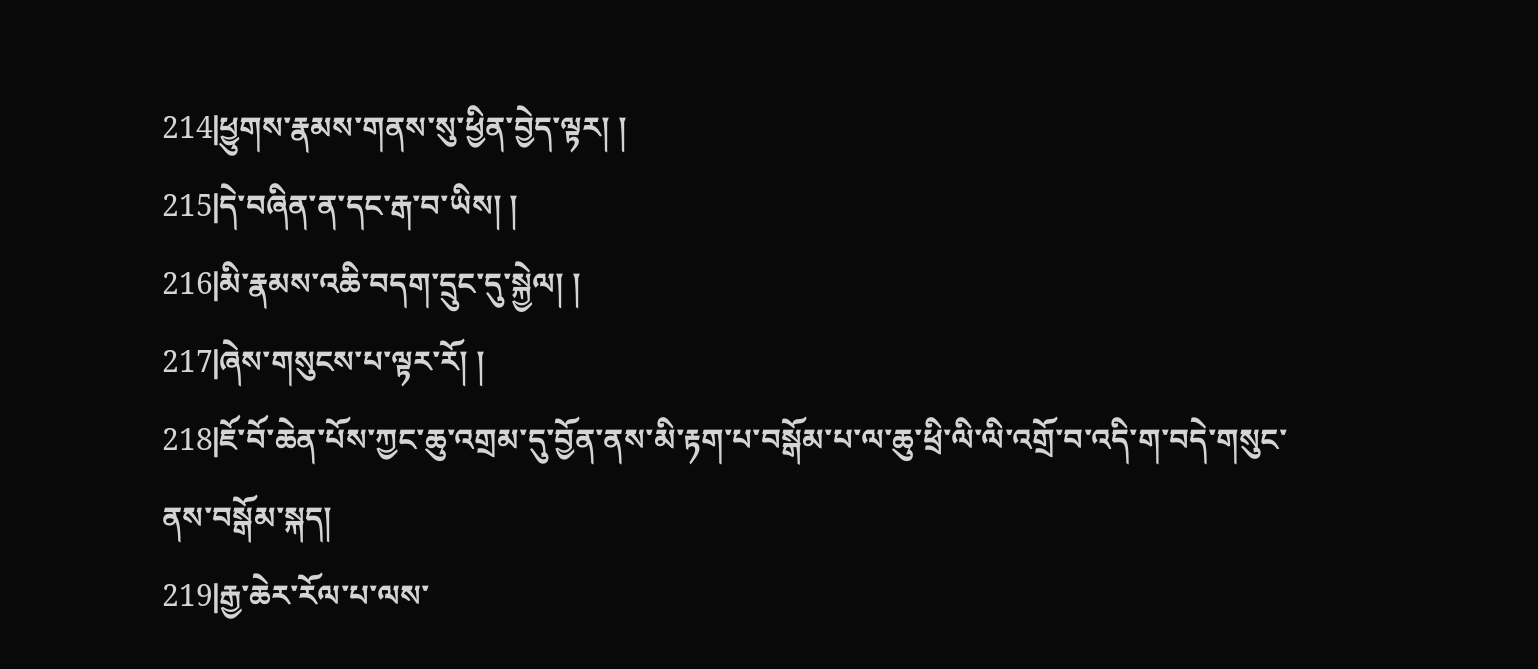214|ཕྱུགས་རྣམས་གནས་སུ་ཕྱིན་བྱེད་ལྟར། །
215|དེ་བཞིན་ན་དང་རྒ་བ་ཡིས། །
216|མི་རྣམས་འཆི་བདག་དྲུང་དུ་སྐྱེལ། །
217|ཞེས་གསུངས་པ་ལྟར་རོ། །
218|ཇོ་བོ་ཆེན་པོས་ཀྱང་ཆུ་འགྲམ་དུ་བྱོན་ནས་མི་རྟག་པ་བསྒོམ་པ་ལ་ཆུ་ཕྲི་ལི་ལི་འགྲོ་བ་འདི་ག་བདེ་གསུང་ནས་བསྒོམ་སྐད།
219|རྒྱ་ཆེར་རོལ་པ་ལས་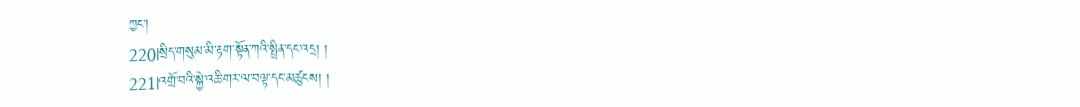ཀྱང་།
220|སྲིད་གསུམ་མི་རྟག་སྟོན་ཀའི་སྤྲིན་དང་འདྲ། །
221|འགྲོ་བའི་སྐྱེ་འཆི་གར་ལ་བལྟ་དང་མཚུངས། །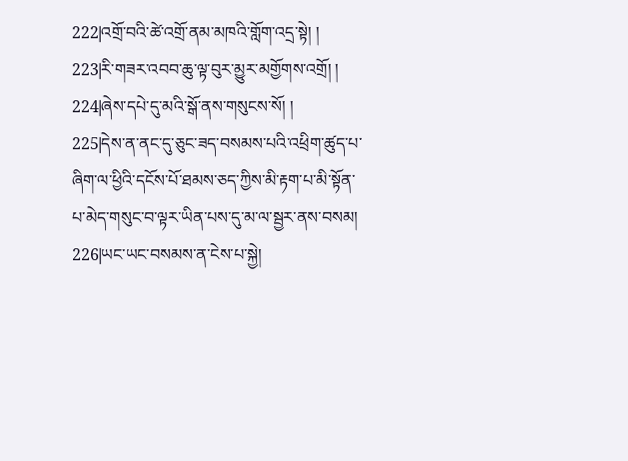222|འགྲོ་བའི་ཚེ་འགྲོ་ནམ་མཁའི་གློག་འདྲ་སྟེ། །
223|རི་གཟར་འབབ་ཆུ་ལྟ་བུར་མྱུར་མགྱོགས་འགྲོ། །
224|ཞེས་དཔེ་དུ་མའི་སྒོ་ནས་གསུངས་སོ། །
225|དེས་ན་ནང་དུ་ཅུང་ཟད་བསམས་པའི་འཕྲིག་ཚུད་པ་ཞིག་ལ་ཕྱིའི་དངོས་པོ་ཐམས་ཅད་ཀྱིས་མི་རྟག་པ་མི་སྟོན་པ་མེད་གསུང་བ་ལྟར་ཡིན་པས་དུ་མ་ལ་སྦྱར་ནས་བསམ།
226|ཡང་ཡང་བསམས་ན་ངེས་པ་སྐྱེ།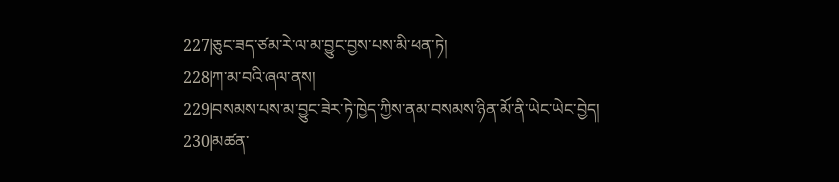227|ཅུང་ཟད་ཙམ་རེ་ལ་མ་བྱུང་བྱས་པས་མི་ཕན་ཏེ།
228|ཀ་མ་བའི་ཞལ་ནས།
229|བསམས་པས་མ་བྱུང་ཟེར་ཏེ་ཁྱེད་ཀྱིས་ནམ་བསམས་ཉིན་མོ་ནི་ཡེང་ཡེང་བྱེད།
230|མཚན་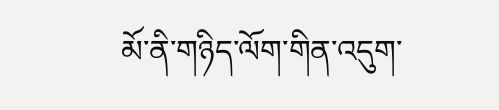མོ་ནི་གཉིད་ལོག་གིན་འདུག་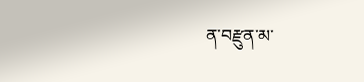ན་བརྫུན་མ་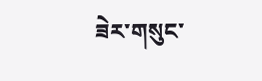ཟེར་གསུང་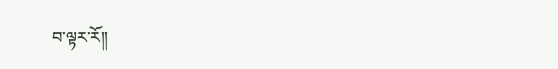བ་ལྟར་རོ།།